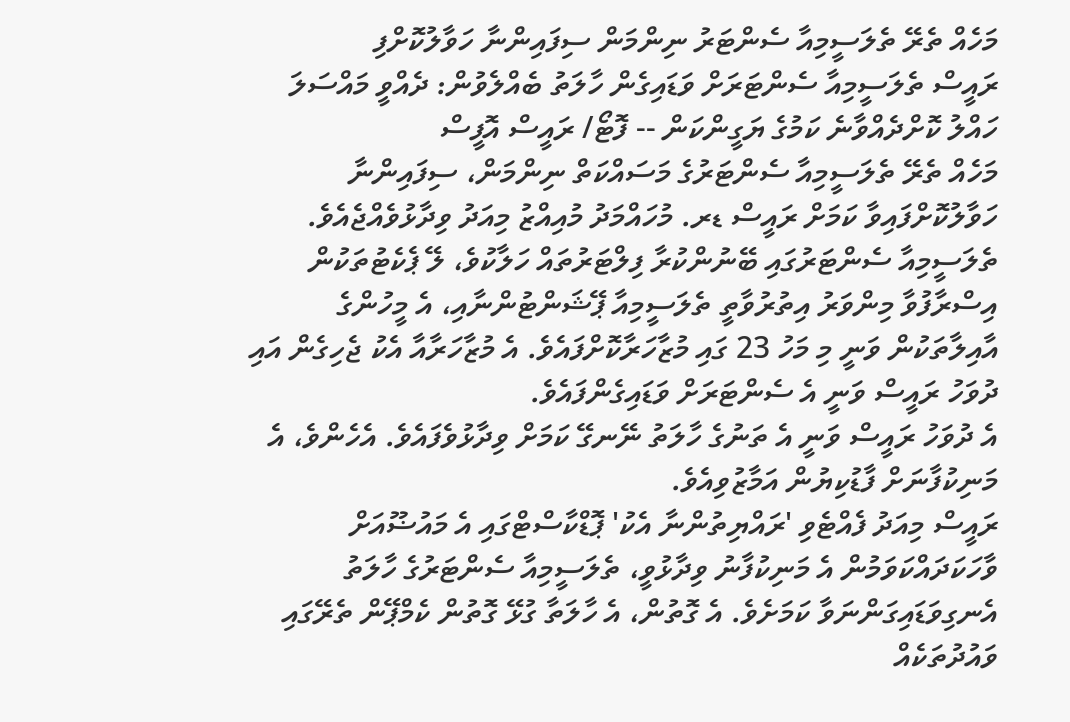މަހެއް ތެރޭ ތެލަސީމިއާ ސެންޓަރު ނިންމަން ސިފައިންނާ ހަވާލުކޮށްފި
ރައީސް ތެލަސީމިއާ ސެންޓަރަށް ވަޑައިގެން ހާލަތު ބެއްލެވުން: ދެއްވީ މައްސަލަ ހައްލު ކޮށްދެއްވާނެ ކަމުގެ ޔަގީންކަން -- ފޮޓޯ/ ރައީސް އޮފީސް
މަހެއް ތެރޭ ތެލަސީމިއާ ސެންޓަރުގެ މަސައްކަތް ނިންމަން، ސިފައިންނާ ހަވާލުކޮށްފައިވާ ކަމަށް ރައީސް ޑރ. މުހައްމަދު މުއިއްޒު މިއަދު ވިދާޅުވެއްޖެއެވެ.
ތެލަސީމިއާ ސެންޓަރުގައި ބޭނުންކުރާ ފިލްޓަރުތައް ހަލާކުވެ، ލޭ ޕެކެޓުތަކުން އިސްރާފުވާ މިންވަރު އިތުރުވާތީ ތެލަސީމިއާ ޕޭޝަންޓުންނާއި، އެ މީހުންގެ އާއިލާތަކުން ވަނީ މި މަހު 23 ގައި މުޒާހަރާކޮށްފައެވެ. އެ މުޒާހަރާއާ އެކު ޖެހިގެން އައި ދުވަހު ރައީސް ވަނީ އެ ސެންޓަރަށް ވަޑައިގެންފައެވެ.
އެ ދުވަހު ރައީސް ވަނީ އެ ތަނުގެ ހާލަތު ނޭނގޭ ކަމަށް ވިދާޅުވެފައެވެ. އެހެންވެ، އެ މަނިކުފާނަށް ފާޑުކިޔުން އަމާޒުވިއެވެ.
ރައީސް މިއަދު ފެއްޓެވި 'ރައްޔިތުންނާ އެކު' ޕޮޑްކާސްޓްގައި އެ މައުޟޫއަށް ވާހަކަދައްކަވަމުން އެ މަނިކުފާނު ވިދާޅުވީ، ތެލަސީމިއާ ސެންޓަރުގެ ހާލަތު އެނގިވަޑައިގަންނަވާ ކަމަށެވެ. އެ ގޮތުން، އެ ހާލަތާ ގުޅޭ ގޮތުން ކެމްޕޭން ތެރޭގައި ވައުދުތަކެއް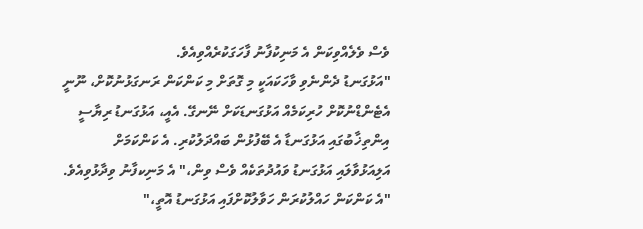ވެސް ވެލެއްވިކަން އެ މަނިކުފާނު ފާހަގަކުރެއްވިއެވެ.
"އަޅުގަނޑު ދެންނެވި ވާހަކައަކީ މި ގޮތަށް މި ކަންކަން ރަނގަޅުނުކޮށް، ނޫނީ އެޓެންޑްނުކޮށް ހުރިކަމެއް އަޅުގަނޑަކަށް ނޭނގޭ. އެއީ، އަޅުގަނޑު ރިޔާސީ އިންތިޚާބުގައި އަޅުގަނޑާ އެ ބޭފުޅުން ބައްދަލުކުރި. އެ ކަންކަމަށް އަލިއަޅުވާލައި އަޅުގަނޑު ވައުދުތަކެއް ވެސް ވިން،" އެ މަނިކފާނު ވިދާޅުވިއެވެ.
"އެ ކަންކަން ހައްލުކުރަން ހަވާލުކޮށްފައި އަޅުގަނޑު އޮތީ،"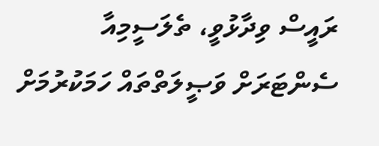ރައީސް ވިދާޅުވީ، ތެލަސީމިއާ ސެންޓަރަށް ވަޞީލަތްތައް ހަމަކުރުމަށް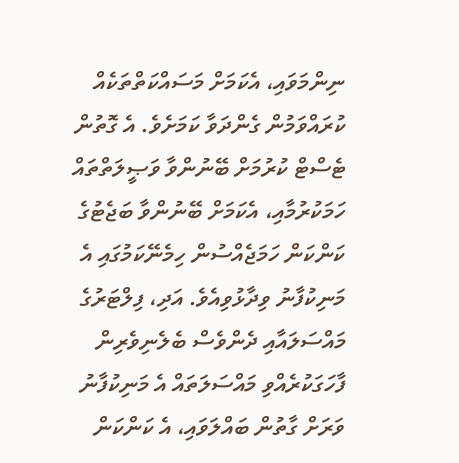ނިންމަވައި، އެކަމަށް މަސައްކަތްތަކެއް ކުރައްވަމުން ގެންދަވާ ކަމަށެވެ. އެ ގޮތުން ޓެސްޓް ކުރުމަށް ބޭނުންވާ ވަޞީލަތްތައް ހަމަކުރުމާއި، އެކަމަށް ބޭނުންވާ ބަޖެޓުގެ ކަންކަން ހަމަޖެއްސުން ހިމެނޭކަމުގައި އެ މަނިކުފާނު ވިދާޅުވިއެވެ. އަދި، ފިލްޓަރުގެ މައްސަލައާއި ދެންވެސް ބެލެނިވެރިން ފާހަގަކުރެއްވި މައްސަލަތައް އެ މަނިކުފާނު ވަރަށް ގާތުން ބައްލަވައި، އެ ކަންކަން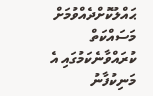ޙައްލުކޮށްދެއްވުމަށް މަސައްކަތް ކުރައްވާނެކަމުގައި އެ މަނިކުފާނު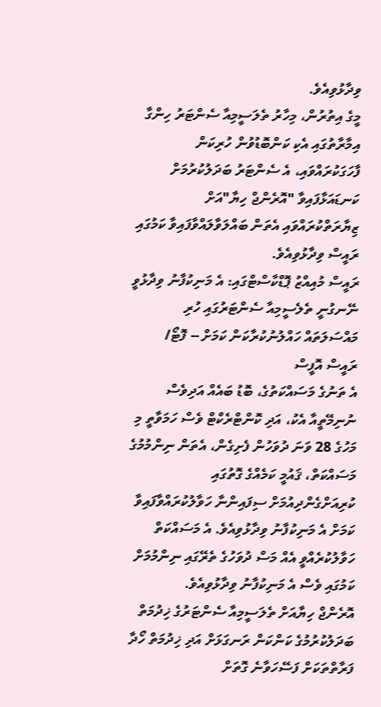ވިދާޅުވިއެވެ.
މީގެ އިތުރުން، މިހާރު ތެލަސީމިއާ ސެންޓަރު ހިންގާ އިމާރާތުގައި އެކި ކަންބޮޑުވުން ހުރިކަން ފާހަގަކުރައްވައި، އެ ސެންޓަރު ބަދަލުކުރުމަށް ކަނޑައަޅާފައިވާ "އޮރެންޖް ހިޔާ"އަށް ޒިޔާރަތްކުރައްވައި އެތަން ބައްލަވާލައްވާފައިވާ ކަމުގައި ރައީސް ވިދާޅުވިއެވެ.
ރައީސް މުއިއްޒު ޕޮޑްކާސްޓްގައި: އެ މަނިކުފާނު ވިދާޅުވީ ނޭނގުނީ ތެލެސީމިއާ ސެންޓަރުގައި ހުރި މައްސަލަތައް ހައްލުނުކުރާކަން ކަމަށް -- ފޮޓޯ/ ރައީސް އޮފީސް
އެ ތަނުގެ މަސައްކަތުގެ، ބޮޑު ބައެއް އަދިވެސް ނުނިމޭތީއާ އެކު، އަދި ކޮންޓްރެކްޓް ވެސް ހަމަވާތީ މި މަހުގެ 28 ވަނަ ދުވަހުން ފެށިގެން، އެތަން ނިންމުމުގެ މަސައްކަތް، ޤައުމީ ކަމެއްގެ ގޮތުގައި ކުރިއަށްގެންދިއުމަށް ސިފައިންނާ ހަވާލުކުރައްވާފައިވާ ކަމަށް އެ މަނިކުފާނު ވިދާޅުވިއެވެ. އެ މަސައްކަތް ހަވާލުކުރެއްވީ އެއް މަސް ދުވަހުގެ ތެރޭގައި ނިންމުމަށް ކަމުގައި ވެސް އެ މަނިކުފާނު ވިދާޅުވިއެވެ.
އޮރެންޖް ހިޔާއަށް ތެލަސީމިއާ ސެންޓަރުގެ ޚިދުމަތް ބަދަލުކުރުމުގެ ކަންކަން ރަނގަޅަށް އަދި ޚިދުމަތް ހޯދާ ފަރާތްތަކަށް ފަސޭހަވާނެ ގޮތަށް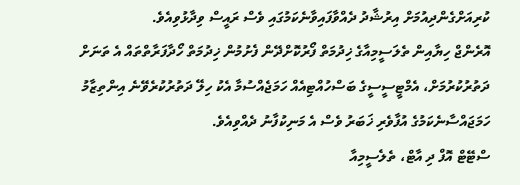ކުރިއަށްގެންދިއުމަށް އިރުޝާދު ދެއްވާފައިވާނެކަމުގައި ވެސް ރައީސް ވިދާޅުވިއެވެ.
އޮރެންޖް ހިޔާއިން ތެލަސީމިއާގެ ޚިދުމަތް ފޯރުކޮށްދޭން ފެށުމުން ޚިދުމަތް ހޯދާފަރާތްތައް އެ ތަނަށް ދަތުރުކުރުމަށް، އެމްޓީސީސީގެ ބަސްހުއްޓިއެއް ހަމަޖެއްސުމާ އެކު ހިލޭ ދަތުރުކުރެވޭނެ އިންތިޒާމު ހަމަޖައްސާނެކަމުގެ އުފާވެރި ޚަބަރު ވެސް އެ މަނިކުފާނު ދެއްވިއެވެ.
ސްޓޭޓް އޮފް ދި އާޓް، ތެލެސީމިއާ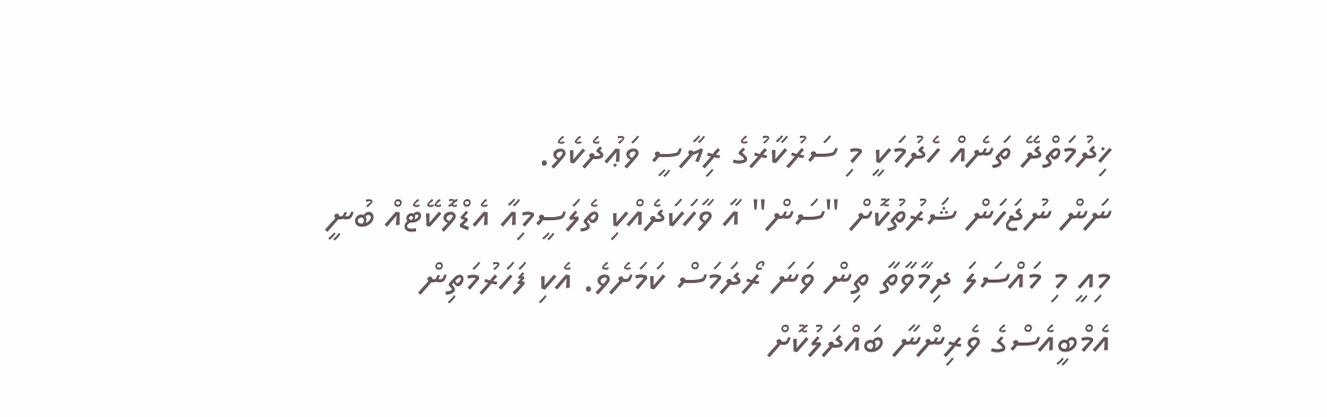ޚިދުމަތްދޭ ތަނެއް ހެދުމަކީ މި ސަރުކާރުގެ ރިޔާސީ ވަޢުދެކެވެ.
ނަން ނުޖަހަން ޝަރުތުކޮށް "ސަން" އާ ވާހަކަދެއްކި ތެލަސީމިއާ އެޑްވޮކޭޓެއް ބުނީ މިއީ މި މައްސަލަ ދިމާވާތާ ތިން ވަނަ ރޯދަމަސް ކަމަށެވެ. އެކި ފަހަރުމަތިން އެމްބީއެސްގެ ވެރިންނާ ބައްދަލުކޮށް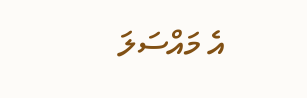އެ މައްސަލަ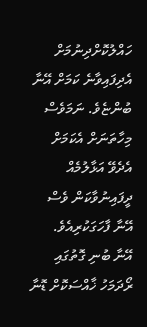ހައްލުކޮށްދިނުމަށް އެދިފައިވާނެ ކަމަށް އޭނާ ބުންޏެވެ. ނަމަވެސް މިހާތަނަށް އެކަމަށް އެދެވޭ އަޅާލުމެއް ދީފައިނުވާކަން ވެސް އޭނާ ފާހަގަކުރިއެވެ.
އޭނާ ބުނި ގޮތުގައި ރޯދަމަހު ޚާއްސަކޮށް ޑޮނާ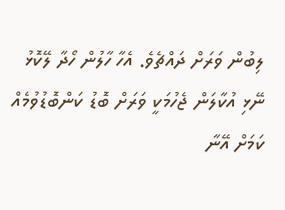ލިބުން ވަރަށް ދައްޗެވެ. އެހާ ހާލުން ހޯދާ ލޭކޮޅު ނޭޅި އުކާލަން ޖެހުމަކީ ވަރަށް ބޮޑު ކަންބޮޑުވުމެއް ކަމަށް އޭނާ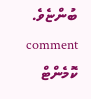ބުންޏެވެ.
comment ކޮމެންޓް